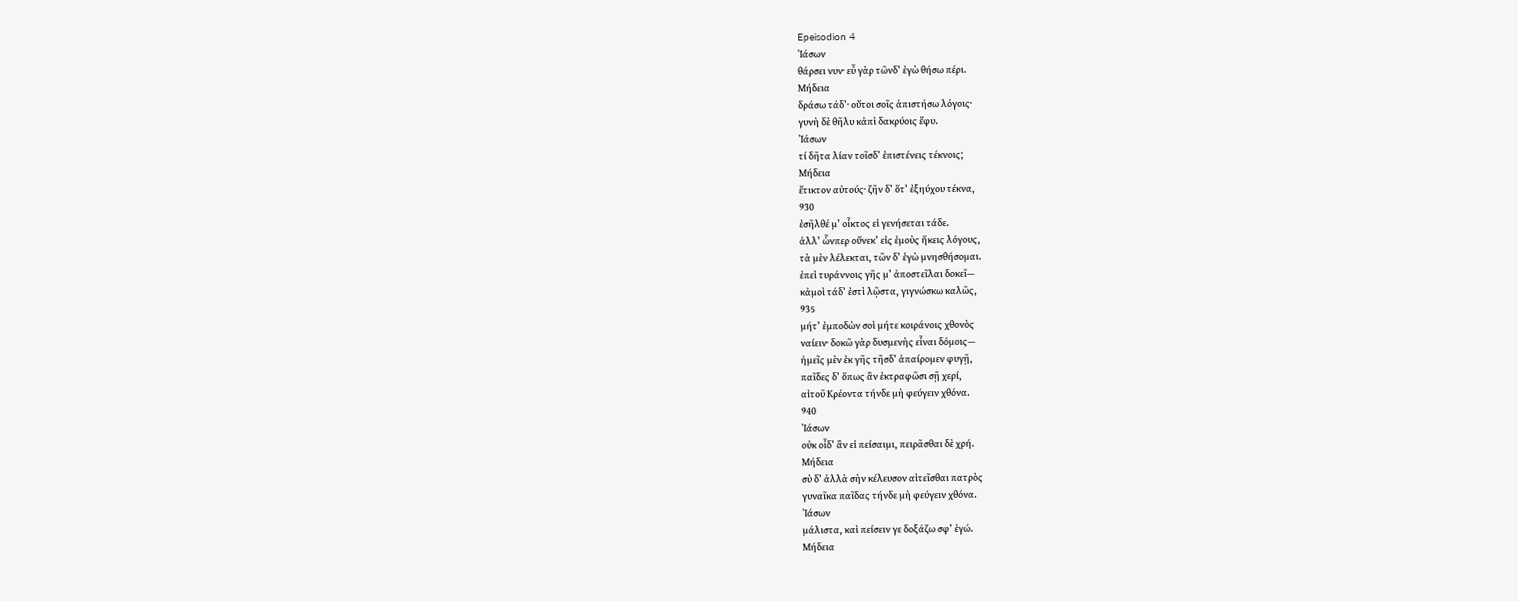Epeisodion 4
Ἰάσων
θάρσει νυν· εὖ γὰρ τῶνδ’ ἐγὼ θήσω πέρι.
Μήδεια
δράσω τάδ’· οὔτοι σοῖς ἀπιστήσω λόγοις·
γυνὴ δὲ θῆλυ κἀπὶ δακρύοις ἔφυ.
Ἰάσων
τί δῆτα λίαν τοῖσδ’ ἐπιστένεις τέκνοις;
Μήδεια
ἔτικτον αὐτούς· ζῆν δ’ ὅτ’ ἐξηύχου τέκνα,
930
ἐσῆλθέ μ’ οἶκτος εἰ γενήσεται τάδε.
ἀλλ’ ὧνπερ οὕνεκ’ εἰς ἐμοὺς ἥκεις λόγους,
τὰ μὲν λέλεκται, τῶν δ’ ἐγὼ μνησθήσομαι.
ἐπεὶ τυράννοις γῆς μ’ ἀποστεῖλαι δοκεῖ—
κἀμοὶ τάδ’ ἐστὶ λῷστα, γιγνώσκω καλῶς,
935
μήτ’ ἐμποδὼν σοὶ μήτε κοιράνοις χθονὸς
ναίειν· δοκῶ γὰρ δυσμενὴς εἶναι δόμοις—
ἡμεῖς μὲν ἐκ γῆς τῆσδ’ ἀπαίρομεν φυγῇ,
παῖδες δ’ ὅπως ἂν ἐκτραφῶσι σῇ χερί,
αἰτοῦ Κρέοντα τήνδε μὴ φεύγειν χθόνα.
940
Ἰάσων
οὐκ οἶδ’ ἂν εἰ πείσαιμι, πειρᾶσθαι δὲ χρή.
Μήδεια
σὺ δ’ ἀλλὰ σὴν κέλευσον αἰτεῖσθαι πατρὸς
γυναῖκα παῖδας τήνδε μὴ φεύγειν χθόνα.
Ἰάσων
μάλιστα, καὶ πείσειν γε δοξάζω σφ’ ἐγώ.
Μήδεια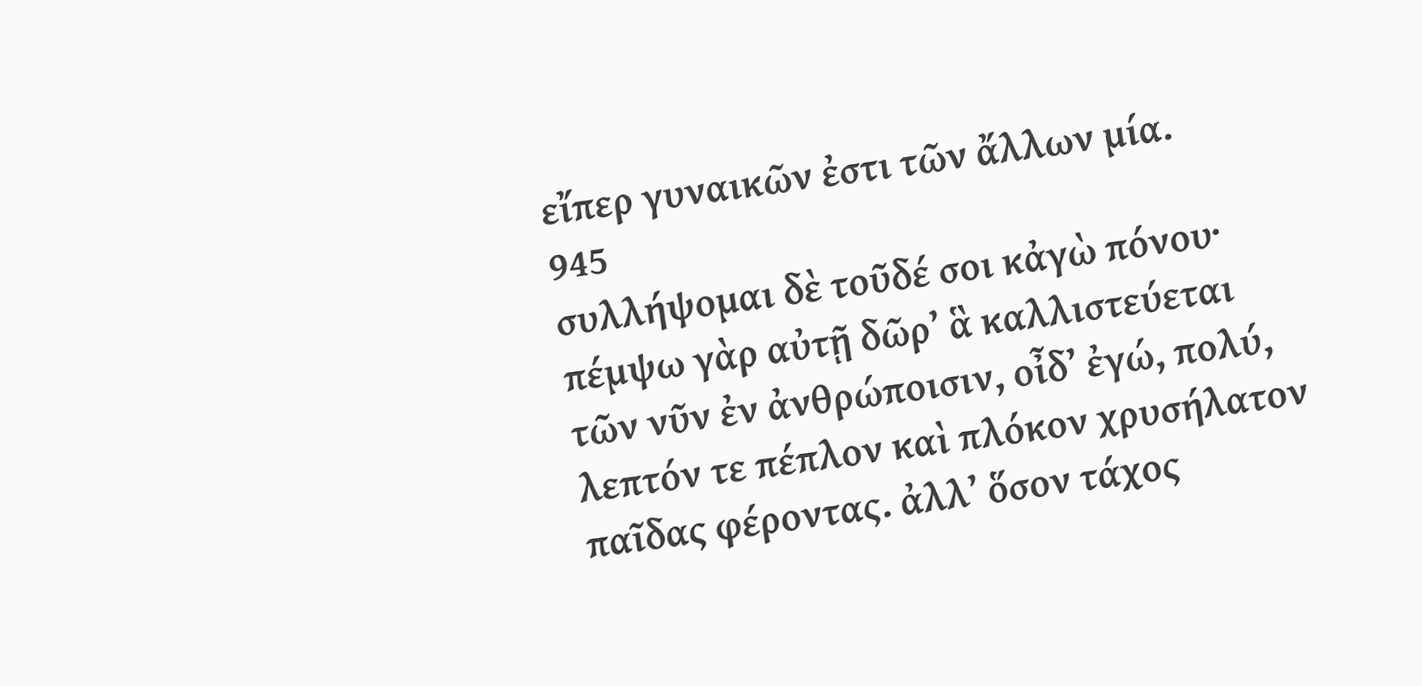εἴπερ γυναικῶν ἐστι τῶν ἄλλων μία.
945
συλλήψομαι δὲ τοῦδέ σοι κἀγὼ πόνου·
πέμψω γὰρ αὐτῇ δῶρ’ ἃ καλλιστεύεται
τῶν νῦν ἐν ἀνθρώποισιν, οἶδ’ ἐγώ, πολύ,
λεπτόν τε πέπλον καὶ πλόκον χρυσήλατον
παῖδας φέροντας. ἀλλ’ ὅσον τάχος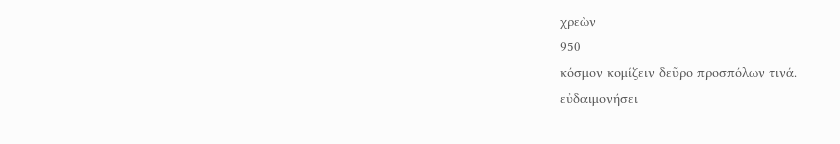χρεὼν
950
κόσμον κομίζειν δεῦρο προσπόλων τινά.
εὐδαιμονήσει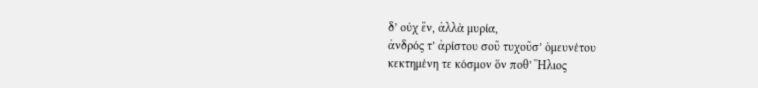δ’ οὐχ ἕν, ἀλλὰ μυρία,
ἀνδρός τ’ ἀρίστου σοῦ τυχοῦσ’ ὁμευνέτου
κεκτημένη τε κόσμον ὅν ποθ’ Ἥλιος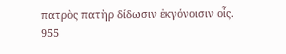πατρὸς πατὴρ δίδωσιν ἐκγόνοισιν οἷς.
955